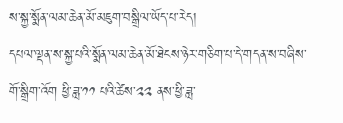ས་སྐྱ་སྨོན་ལམ་ཆེན་མོ་མཇུག་བསྒྲིལ་ཡོད་པ་རེད།
དཔལ་ལྡན་ས་སྐྱ་པའི་སྨོན་ལམ་ཆེན་མོ་ཐེངས་ཉེར་གཅིག་པ་དེ་གདན་ས་བཞིས་གོ་སྒྲིག་འོག ཕྱི་ཟླ་༡༡ པའི་ཚེས་༢༢ ནས་ཕྱི་ཟླ་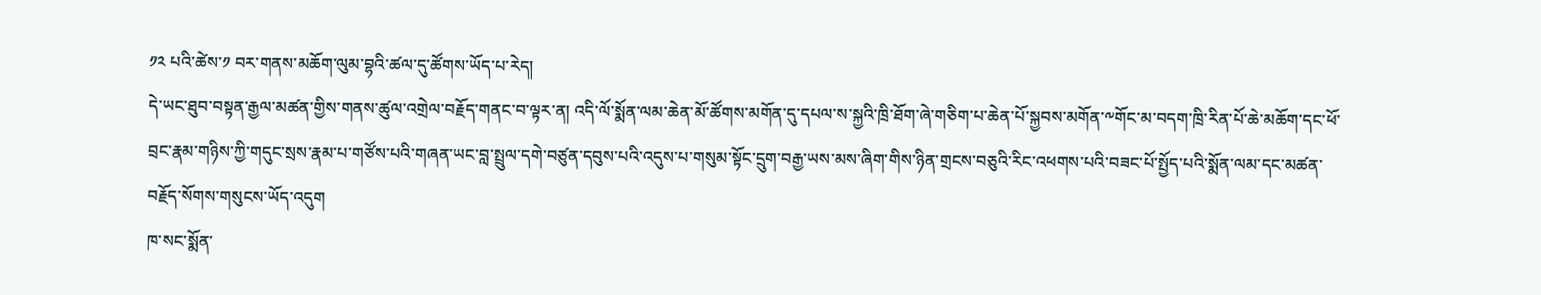༡༢ པའི་ཚེས་༡ བར་གནས་མཆོག་ལུམ་བྷའི་ཚལ་དུ་ཚོགས་ཡོད་པ་རེད།
དེ་ཡང་ཐུབ་བསྟན་རྒྱལ་མཚན་གྱིས་གནས་ཚུལ་འགྲེལ་བརྗོད་གནང་བ་ལྟར་ན། འདི་ལོ་སྨོན་ལམ་ཆེན་མོ་ཚོགས་མགོན་དུ་དཔལ་ས་སྐྱའི་ཁྲི་ཐོག་ཞེ་གཅིག་པ་ཆེན་པོ་སྐྱབས་མགོན་༸གོང་མ་བདག་ཁྲི་རིན་པོ་ཆེ་མཆོག་དང་ཕོ་བྲང་རྣམ་གཉིས་ཀྱི་གདུང་སྲས་རྣམ་པ་གཙོས་པའི་གཞན་ཡང་བླ་སྤྲུལ་དགེ་བཙུན་དབུས་པའི་འདུས་པ་གསུམ་སྟོང་དྲུག་བརྒྱ་ཡས་མས་ཞིག་གིས་ཉིན་གྲངས་བཅུའི་རིང་འཕགས་པའི་བཟང་པོ་སྤྱོད་པའི་སྨོན་ལམ་དང་མཚན་བརྗོད་སོགས་གསུངས་ཡོད་འདུག
ཁ་སང་སྨོན་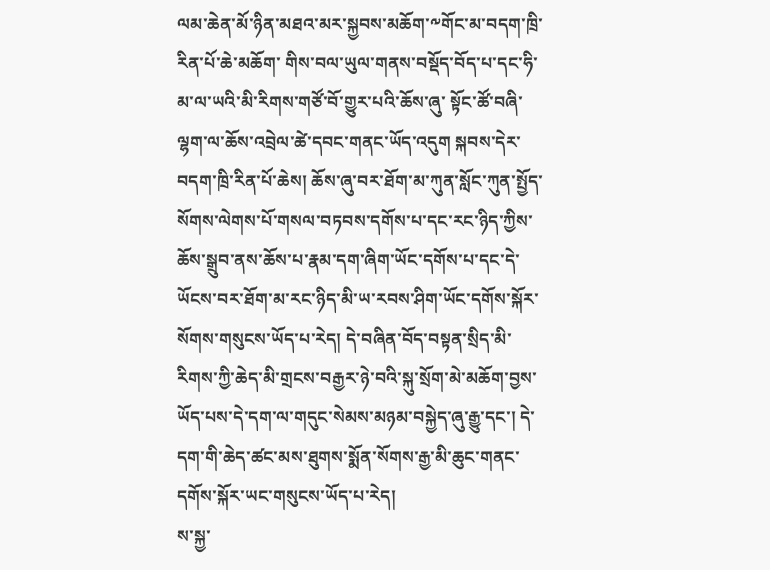ལམ་ཆེན་མོ་ཉིན་མཐའ་མར་སྐྱབས་མཆོག་༸གོང་མ་བདག་ཁྲི་རིན་པོ་ཆེ་མཆོག་ གིས་བལ་ཡུལ་གནས་བསྡོད་བོད་པ་དང་ཧི་མ་ལ་ཡའི་མི་རིགས་གཙོ་བོ་གྱུར་པའི་ཆོས་ཞུ་ སྟོང་ཚོ་བཞི་ལྷག་ལ་ཆོས་འབྲེལ་ཚེ་དབང་གནང་ཡོད་འདུག སྐབས་དེར་བདག་ཁྲི་རིན་པོ་ཆེས། ཆོས་ཞུ་བར་ཐོག་མ་ཀུན་སློང་ཀུན་སྤྱོད་སོགས་ལེགས་པོ་གསལ་བཏབས་དགོས་པ་དང་རང་ཉིད་ཀྱིས་ཆོས་སྒྲུབ་ནས་ཆོས་པ་རྣམ་དག་ཞིག་ཡོང་དགོས་པ་དང་དེ་ཡོངས་བར་ཐོག་མ་རང་ཉིད་མི་ཡ་རབས་ཤིག་ཡོང་དགོས་སྐོར་སོགས་གསུངས་ཡོད་པ་རེད། དེ་བཞིན་བོད་བསྟན་སྲིད་མི་རིགས་ཀྱི་ཆེད་མི་གྲངས་བརྒྱར་ཉེ་བའི་སྐུ་སྲོག་མེ་མཆོག་བྱས་ཡོད་པས་དེ་དག་ལ་གདུང་སེམས་མཉམ་བསྐྱེད་ཞུ་རྒྱུ་དང་། དེ་དག་གི་ཆེད་ཚང་མས་ཐུགས་སྨོན་སོགས་རྒྱ་མི་ཆུང་གནང་དགོས་སྐོར་ཡང་གསུངས་ཡོད་པ་རེད།
ས་སྐྱ་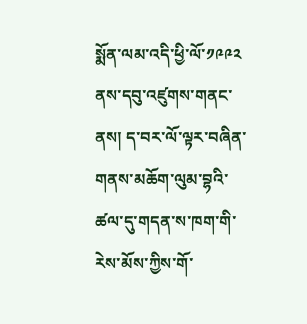སྨོན་ལམ་འདི་ཕྱི་ལོ་༡༩༩༢ ནས་དབུ་འཛུགས་གནང་ནས། ད་བར་ལོ་ལྟར་བཞིན་གནས་མཆོག་ལུམ་བྷའི་ཚལ་དུ་གདན་ས་ཁག་གི་རེས་མོས་ཀྱིས་གོ་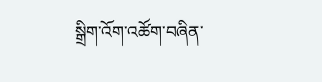སྒྲིག་འོག་འཚོག་བཞིན་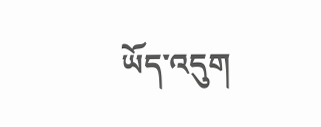ཡོད་འདུག